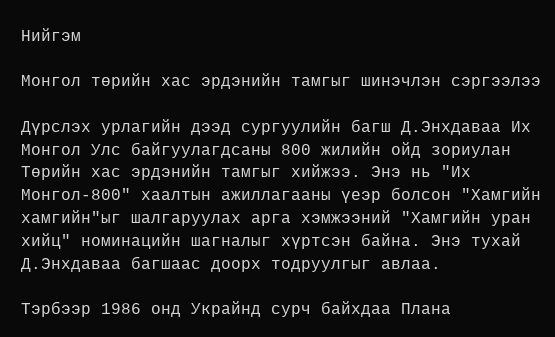Нийгэм

Монгол төрийн хас эрдэнийн тамгыг шинэчлэн сэргээлээ

Дүрслэх урлагийн дээд сургуулийн багш Д.Энхдаваа Их Монгол Улс байгуулагдсаны 800 жилийн ойд зориулан Төрийн хас эрдэнийн тамгыг хийжээ. Энэ нь "Их Монгол-800" хаалтын ажиллагааны үеэр болсон "Хамгийн хамгийн"ыг шалгаруулах арга хэмжээний "Хамгийн уран хийц" номинацийн шагналыг хүртсэн байна. Энэ тухай Д.Энхдаваа багшаас доорх тодруулгыг авлаа.

Тэрбээр 1986 онд Украйнд сурч байхдаа Плана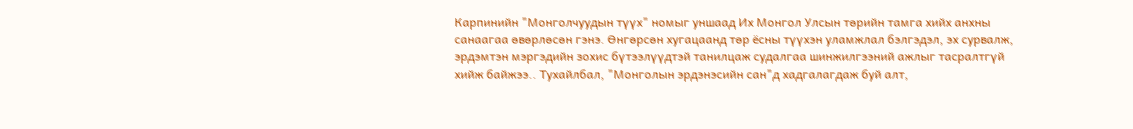Карпинийн "Монголчуудын түүх" номыг уншаад Их Монгол Улсын төрийн тамга хийх анхны санаагаа өвөрлөсөн гэнэ. Өнгөрсөн хугацаанд төр ёсны түүхэн уламжлал бэлгэдэл, эх сурвалж, эрдэмтэн мэргэдийн зохис бүтээлүүдтэй танилцаж судалгаа шинжилгээний ажлыг тасралтгүй хийж байжээ.. Тухайлбал, "Монголын эрдэнэсийн сан"д хадгалагдаж буй алт,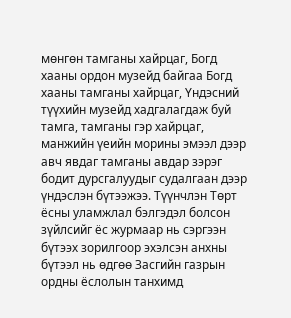мөнгөн тамганы хайрцаг, Богд хааны ордон музейд байгаа Богд хааны тамганы хайрцаг, Үндэсний түүхийн музейд хадгалагдаж буй тамга, тамганы гэр хайрцаг, манжийн үеийн морины эмээл дээр авч явдаг тамганы авдар зэрэг бодит дурсгалуудыг судалгаан дээр үндэслэн бүтээжээ. Түүнчлэн Төрт ёсны уламжлал бэлгэдэл болсон зүйлсийг ёс журмаар нь сэргээн бүтээх зорилгоор эхэлсэн анхны бүтээл нь өдгөө Засгийн газрын ордны ёслолын танхимд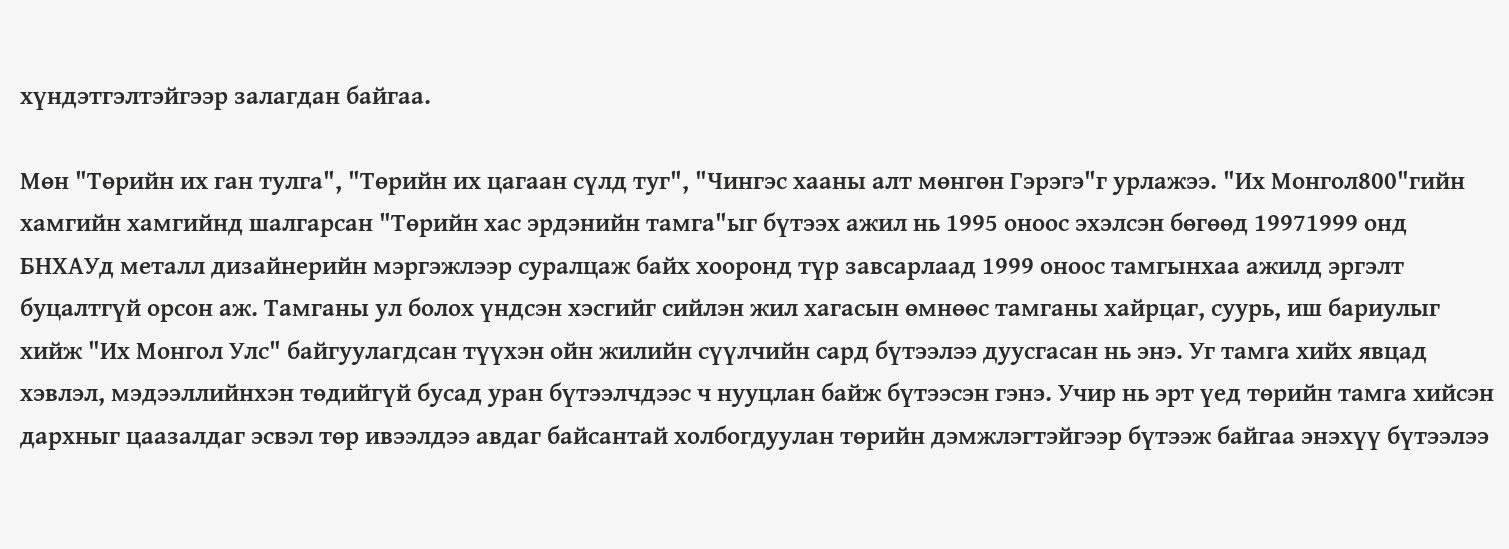хүндэтгэлтэйгээр залагдан байгаа.

Мөн "Төрийн их ган тулга", "Төрийн их цагаан сүлд туг", "Чингэс хааны алт мөнгөн Гэрэгэ"г урлажээ. "Их Монгол800"гийн хамгийн хамгийнд шалгарсан "Төрийн хас эрдэнийн тамга"ыг бүтээх ажил нь 1995 оноос эхэлсэн бөгөөд 19971999 онд БНХАУд металл дизайнерийн мэргэжлээр суралцаж байх хооронд түр завсарлаад 1999 оноос тамгынхаа ажилд эргэлт буцалтгүй орсон аж. Тамганы ул болох үндсэн хэсгийг сийлэн жил хагасын өмнөөс тамганы хайрцаг, суурь, иш бариулыг хийж "Их Монгол Улс" байгуулагдсан түүхэн ойн жилийн сүүлчийн сард бүтээлээ дуусгасан нь энэ. Уг тамга хийх явцад хэвлэл, мэдээллийнхэн төдийгүй бусад уран бүтээлчдээс ч нууцлан байж бүтээсэн гэнэ. Учир нь эрт үед төрийн тамга хийсэн дархныг цаазалдаг эсвэл төр ивээлдээ авдаг байсантай холбогдуулан төрийн дэмжлэгтэйгээр бүтээж байгаа энэхүү бүтээлээ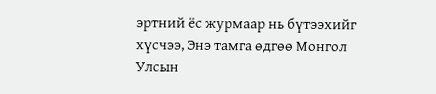эртний ёс журмаар нь бүтээхийг хүсчээ, Энэ тамга өдгөө Монгол Улсын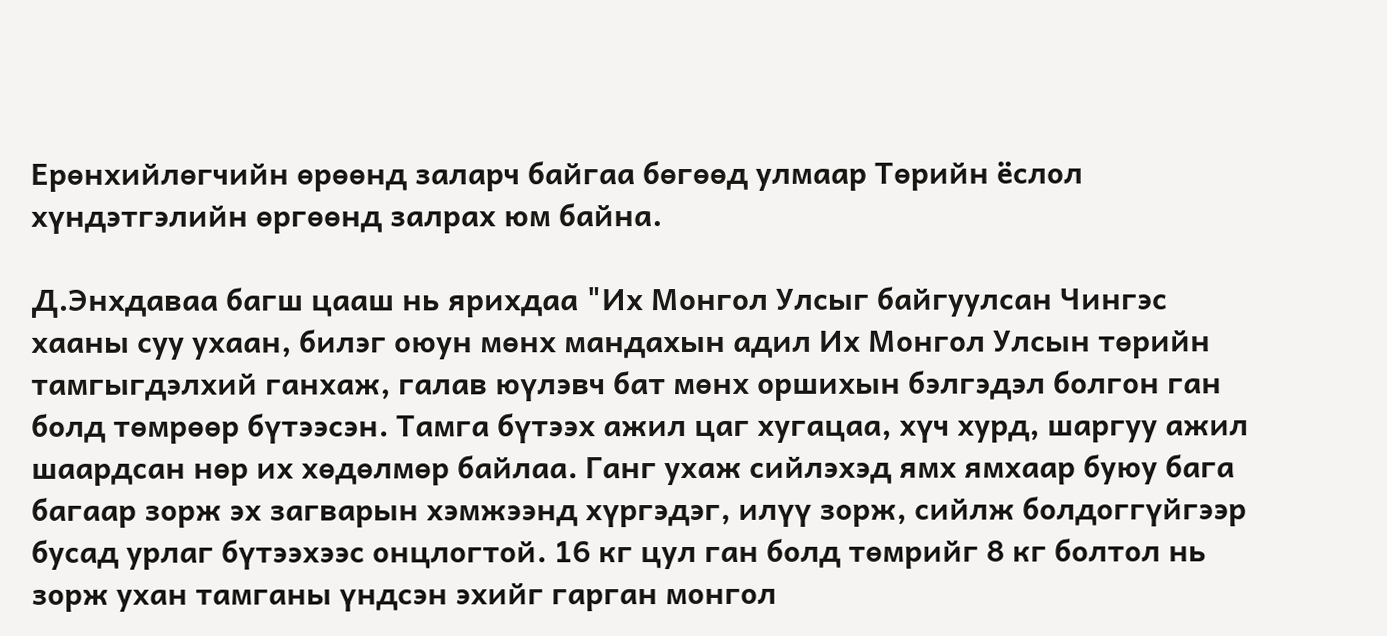Ерөнхийлөгчийн өрөөнд заларч байгаа бөгөөд улмаар Төрийн ёслол хүндэтгэлийн өргөөнд залрах юм байна.

Д.Энхдаваа багш цааш нь ярихдаа "Их Монгол Улсыг байгуулсан Чингэс хааны суу ухаан, билэг оюун мөнх мандахын адил Их Монгол Улсын төрийн тамгыгдэлхий ганхаж, галав юүлэвч бат мөнх оршихын бэлгэдэл болгон ган болд төмрөөр бүтээсэн. Тамга бүтээх ажил цаг хугацаа, хүч хурд, шаргуу ажил шаардсан нөр их хөдөлмөр байлаа. Ганг ухаж сийлэхэд ямх ямхаар буюу бага багаар зорж эх загварын хэмжээнд хүргэдэг, илүү зорж, сийлж болдоггүйгээр бусад урлаг бүтээхээс онцлогтой. 16 кг цул ган болд төмрийг 8 кг болтол нь зорж ухан тамганы үндсэн эхийг гарган монгол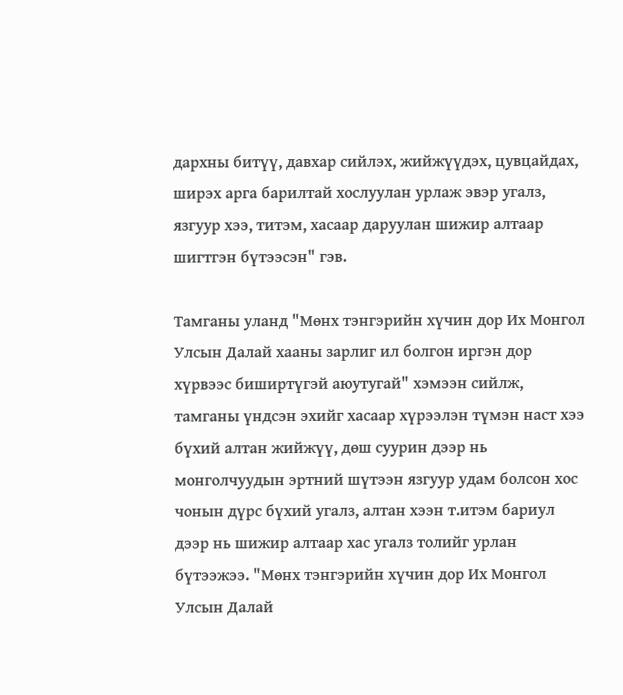дархны битүү, давхар сийлэх, жийжүүдэх, цувцайдах, ширэх арга барилтай хослуулан урлаж эвэр угалз, язгуур хээ, титэм, хасаар даруулан шижир алтаар шигтгэн бүтээсэн" гэв.

Тамганы уланд "Мөнх тэнгэрийн хүчин дор Их Монгол Улсын Далай хааны зарлиг ил болгон иргэн дор хүрвээс биширтүгэй аюутугай" хэмээн сийлж, тамганы үндсэн эхийг хасаар хүрээлэн түмэн наст хээ бүхий алтан жийжүү, дөш суурин дээр нь монголчуудын эртний шүтээн язгуур удам болсон хос чонын дүрс бүхий угалз, алтан хээн т.итэм бариул дээр нь шижир алтаар хас угалз толийг урлан бүтээжээ. "Мөнх тэнгэрийн хүчин дор Их Монгол Улсын Далай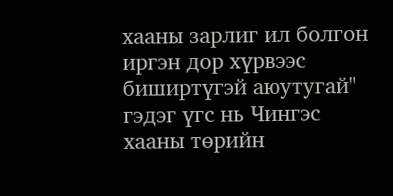хааны зарлиг ил болгон иргэн дор хүрвээс биширтүгэй аюутугай" гэдэг үгс нь Чингэс хааны төрийн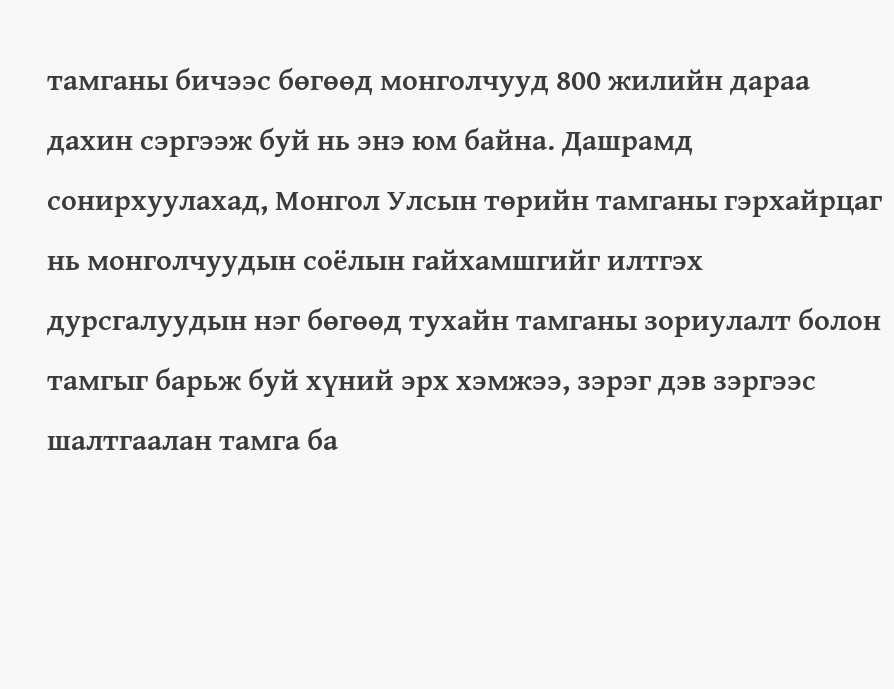тамганы бичээс бөгөөд монголчууд 800 жилийн дараа дахин сэргээж буй нь энэ юм байна. Дашрамд сонирхуулахад, Монгол Улсын төрийн тамганы гэрхайрцаг нь монголчуудын соёлын гайхамшгийг илтгэх дурсгалуудын нэг бөгөөд тухайн тамганы зориулалт болон тамгыг барьж буй хүний эрх хэмжээ, зэрэг дэв зэргээс шалтгаалан тамга ба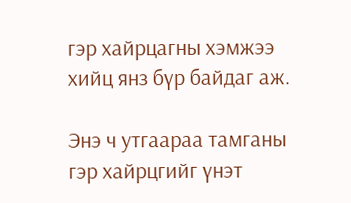гэр хайрцагны хэмжээ хийц янз бүр байдаг аж.

Энэ ч утгаараа тамганы гэр хайрцгийг үнэт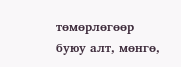төмөрлөгөөр буюу алт, мөнгө,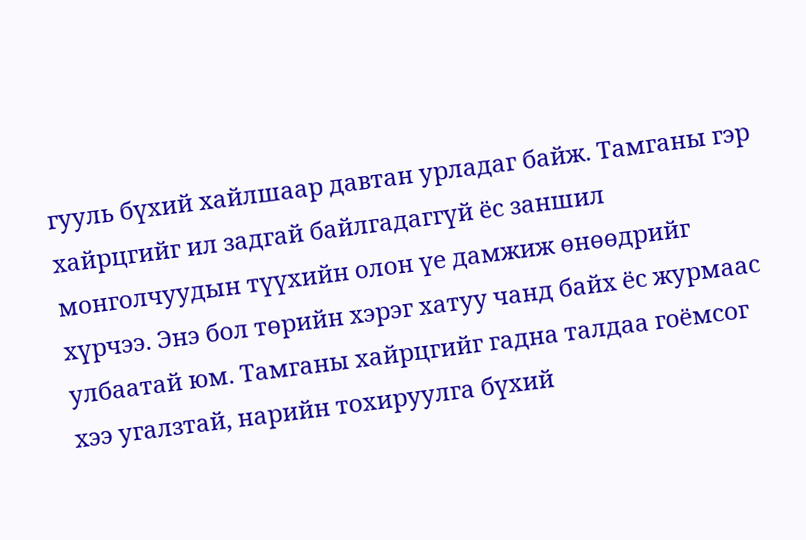гууль бүхий хайлшаар давтан урладаг байж. Тамганы гэр хайрцгийг ил задгай байлгадаггүй ёс заншил монголчуудын түүхийн олон үе дамжиж өнөөдрийг хүрчээ. Энэ бол төрийн хэрэг хатуу чанд байх ёс журмаас улбаатай юм. Тамганы хайрцгийг гадна талдаа гоёмсог хээ угалзтай, нарийн тохируулга бүхий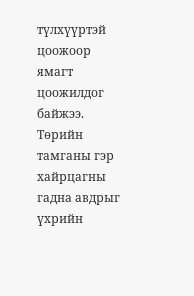түлхүүртэй цоожоор ямагт цоожилдог байжээ. Төрийн тамганы гэр хайрцагны гадна авдрыг үхрийн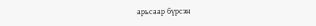арьсаар бүрсэн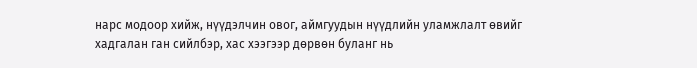нарс модоор хийж, нүүдэлчин овог, аймгуудын нүүдлийн уламжлалт өвийг хадгалан ган сийлбэр, хас хээгээр дөрвөн буланг нь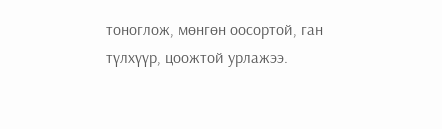тоноглож, мөнгөн оосортой, ган түлхүүр, цоожтой урлажээ.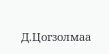Д.Цогзолмаа